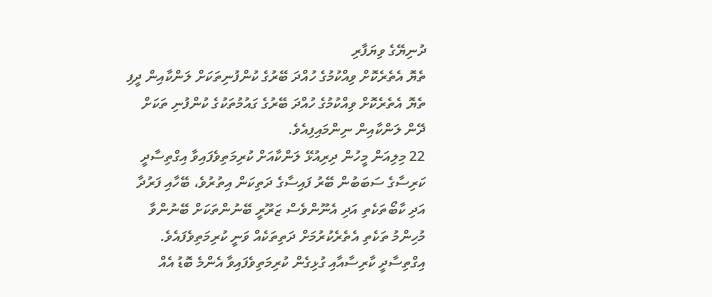ދުނިޔޭގެ ވިޔަފާރި
ތެޔޮ އެތެރެކޮށް ވިއްކުމުގެ ހުއްދަ ބޭރުގެ ކުންފުނިތަކަށް ލަންކާއިން ދީފި
ތެޔޮ އެތެރެކޮށް ވިއްކުމުގެ ހުއްދަ ބޭރުގެ ގައުމުތަކުގެ ކުންފުނި ތަކަށް ދޭން ލަންކާއިން ނިންމައިފިއެވެ.
22 މިލިއަން މީހުން ދިރިއުޅޭ ލަންކާއަށް ކުރިމަތިވެފައިވާ އިގްތިސާދީ ކަރިސާގެ ސަބަބުން ބޭރު ފައިސާގެ ދަތިކަން އިތުރުވެ، ބޭހާއި ފަރުދާ އަދި ކާބޯތަކެތި އަދި އެނޫންވެސް ޒަރޫރީ ބޭނުންތަކަށް ބޭނުންވާ މުހިންމު ތަކެތި އެތެރެކުރުމަށް ދަތިތަކެއް ވަނީ ކުރިމަތިވެފައެވެ.
އިގްތިސާދީ ކާރިސާއާއި ގުޅިގެން ކުރިމަތިވެފައިވާ އެންމެ ބޮޑު އެއް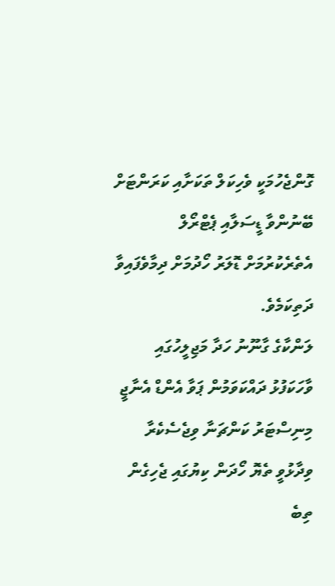ގޮންޖެހުމަކީ ވެހިކަލް ތަކަށާއި ކަރަންޓަށް ބޭނުންވާ ޑީސަލާއި ޕެޓްރޯލް އެތެރެކުރުމަށް ޑޮލަރު ހޯދުމަށް ދިމާވެފައިވާ ދަތިކަމެވެ.
ލަންކާގެ ގާނޫނު ހަދާ މަޖިލީހުގައި ވާހަކަފުޅު ދައްކަވަމުން ޕަވާ އެންޑް އެނާޖީ މިނިސްޓަރު ކަންޗަނާ ވިޖެސެކެރާ ވިދާޅުވީ ތެޔޮ ހޯދަން ކިޔުގައި ޖެހިގެން ތިބެ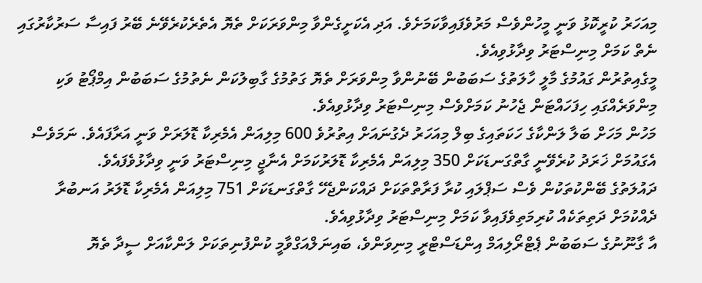މިއަހަރު ކުރީކޮޅު ވަނީ މީހުންވެސް މަރުވެފައިވާކަމަށެވެ. އަދި އެކަށީގެންވާ މިންވަރަކަށް ތެޔޮ އެތެރެކުރެވޭނެ ބޭރު ފައިސާ ސަރުކާރުގައި ނެތް ކަމަށް މިނިސްޓަރު ވިދާޅުވިއެވެ.
މީގެއިތުރުން ގައުމުގެ މާލީ ހާލަތުގެ ސަބަބުން ބޭނުންވާ މިންވަރަށް ތެޔޮ ގަތުމުގެ ގާބިލުކަން ނެތުމުގެ ސަބަބުން އިމްޕޯޓު ވަކި މިންވަރެއްގައި ހިފަހައްޓަން ޖެހުނު ކަމަށްވެސް މިނިސްޓަރު ވިދާޅުވިއެވެ.
މަހުން މަހަށް ބަލާ ލަންކާގެ ހަކަތައިގެ ބިލް މިއަހަރު ދެގުނައަށް އިތުރުވެ 600 މިލިއަން އެމެރިކާ ޑޮލަރަށް ވަނީ އަރާފައެވެ. ނަމަވެސް އެގައުމަށް ޚަރަދު ކުރެވޭނީ ގާތްގަނޑަކަށް 350 މިލިއަން އެމެރިކާ ޑޮލަރުކަމަށް އެނާޖީ މިނިސްޓަރު ވަނީ ވިދާޅުވެފައެވެ.
ދައުލަތުގެ ބޭންކުތަކުން ވެސް ސަޕްލައި ކުރާ ފަރާތްތަކަށް ދައްކަންޖެހޭ ގާތްގަނޑަކަށް 751 މިލިއަން އެމެރިކާ ޑޮލަރު އަނބުރާ ދެއްކުމަށް ދަތިތަކެއް ކުރިމަތިވެފައިވާ ކަމަށް މިނިސްޓަރު ވިދާޅުވިއެވެ.
އާ ގާނޫނުގެ ސަބަބުން ޕެޓްރޯލިއަމް އިންޑަސްޓްރީ މިނިވަންވެ، ބައިނަލްއަގްވާމީ ކުންފުނިތަކަށް ލަންކާއަށް ސީދާ ތެޔޮ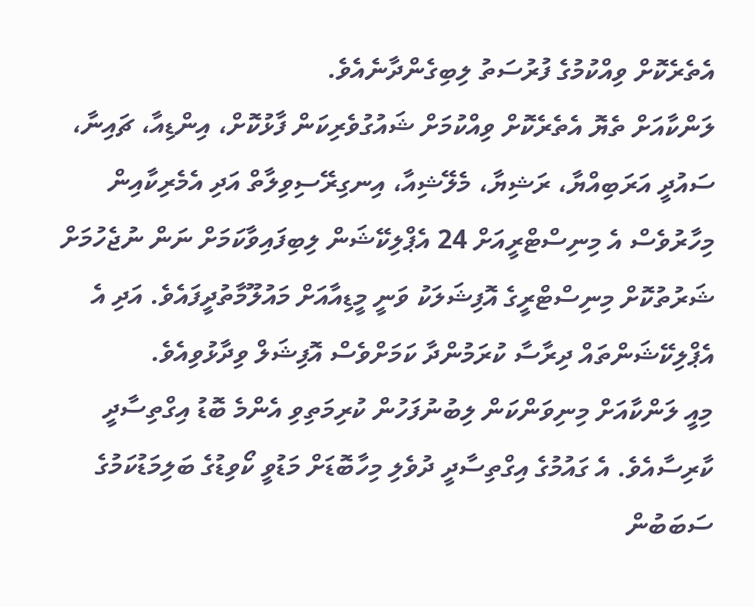އެތެރެކޮށް ވިއްކުމުގެ ފުރުސަތު ލިބިގެންދާނެއެވެ.
ލަންކާއަށް ތެޔޮ އެތެރެކޮށް ވިއްކުމަށް ޝައުގުވެރިކަން ފާޅުކޮށް، އިންޑިއާ، ޗައިނާ، ސައުދީ އަރަބިއްޔާ، ރަޝިޔާ، މެލޭޝިއާ، އިނގިރޭސިވިލާތް އަދި އެމެރިކާއިން މިހާރުވެސް އެ މިނިސްޓްރީއަށް 24 އެޕްލިކޭޝަން ލިބިފައިވާކަމަށް ނަން ނުޖެހުމަށް ޝަރުތުކޮށް މިނިސްޓްރީގެ އޮފިޝަލަކު ވަނީ މީޑިއާއަށް މައުލޫމާތުދީފައެވެ. އަދި އެ އެޕްލިކޭޝަންތައް ދިރާސާ ކުރަމުންދާ ކަމަށްވެސް އޮފިޝަލް ވިދާޅުވިއެވެ.
މިއީ ލަންކާއަށް މިނިވަންކަން ލިބުނުފަހުން ކުރިމަތިވި އެންމެ ބޮޑު އިގްތިސާދީ ކާރިސާއެވެ. އެ ގައުމުގެ އިގްތިސާދީ ދުވެލި މިހާބޮޑަށް މަޑުވީ ކޯވިޑުގެ ބަލިމަޑުކަމުގެ ސަބަބުން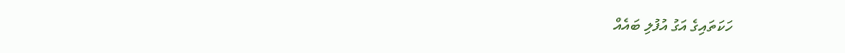ހަކަތައިގެ އަގު އުފުލި ބައެއް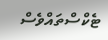ޓެކްސްތައްވެސް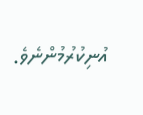އުނިކުރުމުންނެވެ.